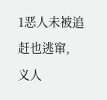1恶人未被追赶也逃窜,
义人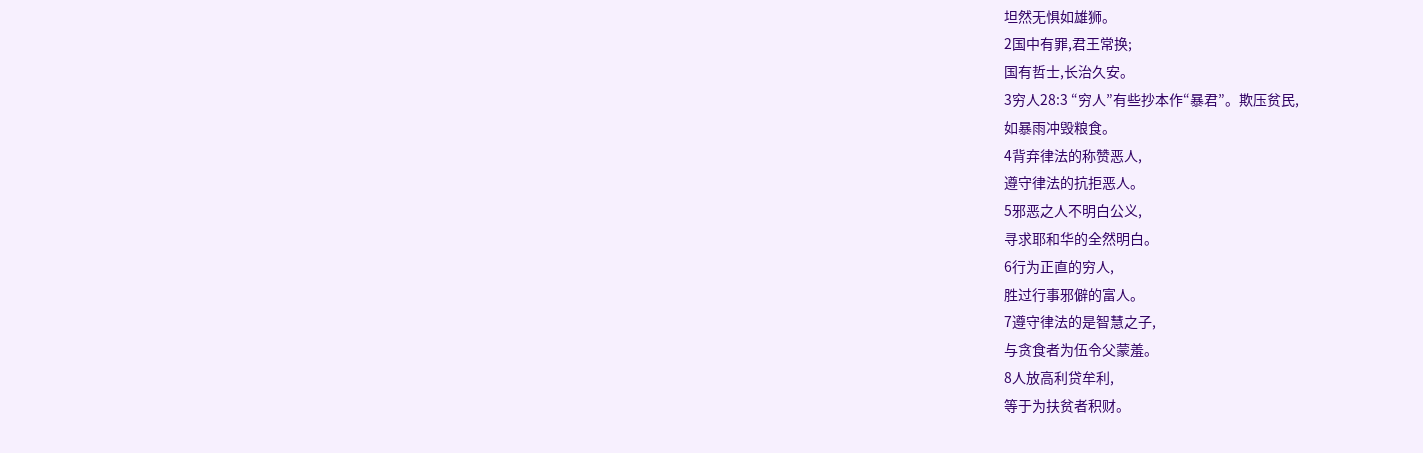坦然无惧如雄狮。
2国中有罪,君王常换;
国有哲士,长治久安。
3穷人28:3 “穷人”有些抄本作“暴君”。欺压贫民,
如暴雨冲毁粮食。
4背弃律法的称赞恶人,
遵守律法的抗拒恶人。
5邪恶之人不明白公义,
寻求耶和华的全然明白。
6行为正直的穷人,
胜过行事邪僻的富人。
7遵守律法的是智慧之子,
与贪食者为伍令父蒙羞。
8人放高利贷牟利,
等于为扶贫者积财。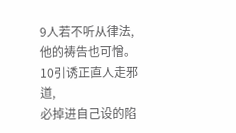9人若不听从律法,
他的祷告也可憎。
10引诱正直人走邪道,
必掉进自己设的陷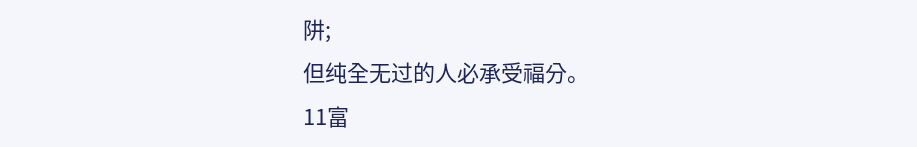阱;
但纯全无过的人必承受福分。
11富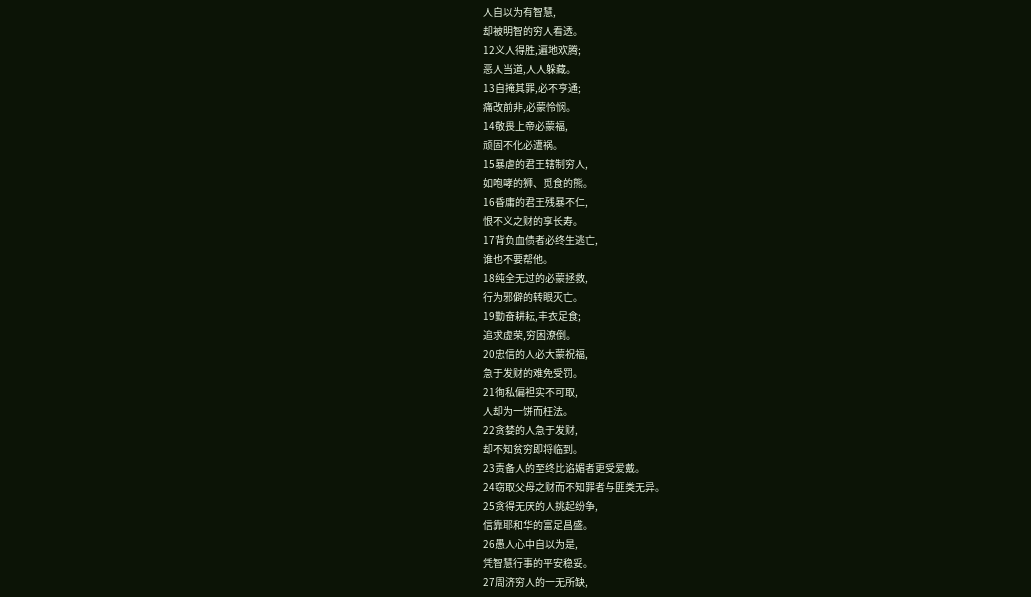人自以为有智慧,
却被明智的穷人看透。
12义人得胜,遍地欢腾;
恶人当道,人人躲藏。
13自掩其罪,必不亨通;
痛改前非,必蒙怜悯。
14敬畏上帝必蒙福,
顽固不化必遭祸。
15暴虐的君王辖制穷人,
如咆哮的狮、觅食的熊。
16昏庸的君王残暴不仁,
恨不义之财的享长寿。
17背负血债者必终生逃亡,
谁也不要帮他。
18纯全无过的必蒙拯救,
行为邪僻的转眼灭亡。
19勤奋耕耘,丰衣足食;
追求虚荣,穷困潦倒。
20忠信的人必大蒙祝福,
急于发财的难免受罚。
21徇私偏袒实不可取,
人却为一饼而枉法。
22贪婪的人急于发财,
却不知贫穷即将临到。
23责备人的至终比谄媚者更受爱戴。
24窃取父母之财而不知罪者与匪类无异。
25贪得无厌的人挑起纷争,
信靠耶和华的富足昌盛。
26愚人心中自以为是,
凭智慧行事的平安稳妥。
27周济穷人的一无所缺,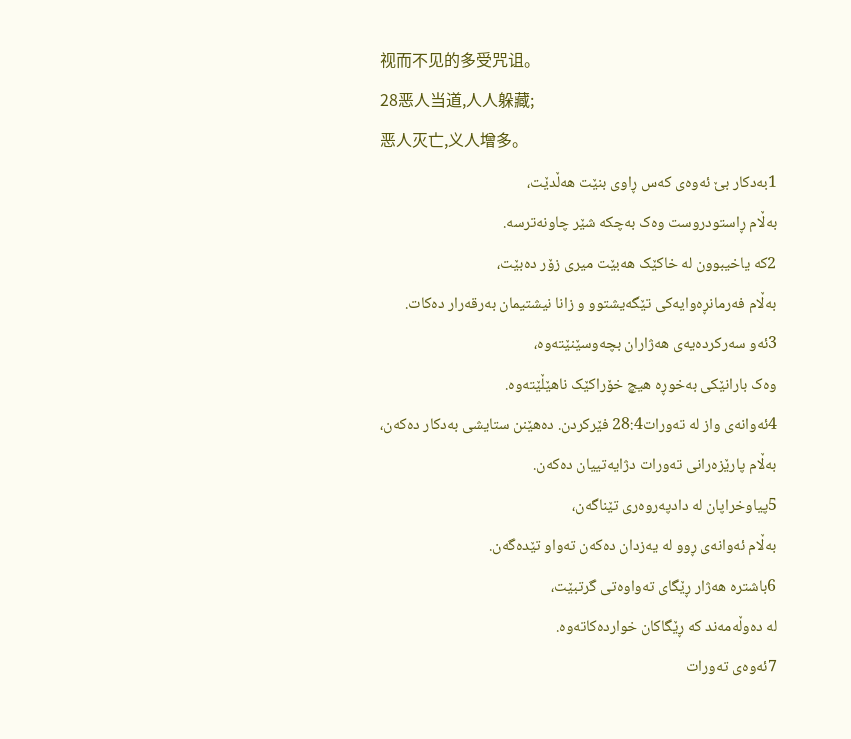视而不见的多受咒诅。
28恶人当道,人人躲藏;
恶人灭亡,义人增多。
1بەدکار بێ ئەوەی کەس ڕاوی بنێت هەڵدێت،
بەڵام ڕاستودروست وەک بەچکە شێر چاونەترسە.
2کە یاخیبوون لە خاکێک هەبێت میری زۆر دەبێت،
بەڵام فەرمانڕەوایەکی تێگەیشتوو و زانا نیشتیمان بەرقەرار دەکات.
3ئەو سەرکردەیەی هەژاران بچەوسێنێتەوە،
وەک بارانێکی بەخوڕە هیچ خۆراکێک ناهێڵێتەوە.
4ئەوانەی واز لە تەورات28:4 فێرکردن. دەهێنن ستایشی بەدکار دەکەن،
بەڵام پارێزەرانی تەورات دژایەتییان دەکەن.
5پیاوخراپان لە دادپەروەری تێناگەن،
بەڵام ئەوانەی ڕوو لە یەزدان دەکەن تەواو تێدەگەن.
6باشترە هەژار ڕێگای تەواوەتی گرتبێت،
لە دەوڵەمەند کە ڕێگاکان خواردەکاتەوە.
7ئەوەی تەورات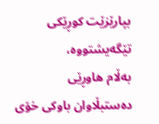بپارێزێت کوڕێکی تێگەیشتووە،
بەڵام هاوڕێی دەستبڵاوان باوکی خۆی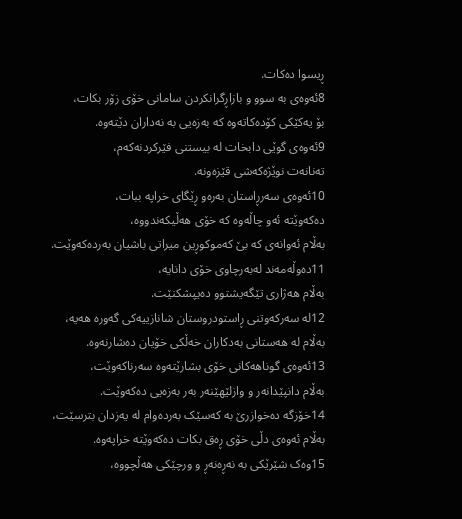ڕیسوا دەکات.
8ئەوەی بە سوو و بازاڕگرانکردن سامانی خۆی زۆر بکات،
بۆ یەکێکی کۆدەکاتەوە کە بەزەیی بە نەداران دێتەوە.
9ئەوەی گوێی دابخات لە بیستنی فێرکردنەکەم،
تەنانەت نوێژەکەشی قێزەونە.
10ئەوەی سەرڕاستان بەرەو ڕێگای خراپە ببات،
دەکەوێتە ئەو چاڵەوە کە خۆی هەڵیکەندووە،
بەڵام ئەوانەی کە بێ کەموکوڕین میراتی باشیان بەردەکەوێت.
11دەوڵەمەند لەبەرچاوی خۆی دانایە،
بەڵام هەژاری تێگەیشتوو دەیپشکنێت.
12لە سەرکەوتنی ڕاستودروستان شانازییەکی گەورە هەیە،
بەڵام لە هەستانی بەدکاران خەڵکی خۆیان دەشارنەوە.
13ئەوەی گوناهەکانی خۆی بشارێتەوە سەرناکەوێت،
بەڵام دانپێدانەر و وازلێهێنەر بەر بەزەیی دەکەوێت.
14خۆزگە دەخوازرێ بە کەسێک بەردەوام لە یەزدان بترسێت،
بەڵام ئەوەی دڵی خۆی ڕەق بکات دەکەوێتە خراپەوە.
15وەک شێرێکی بە نەڕەنەڕ و ورچێکی هەڵچووە،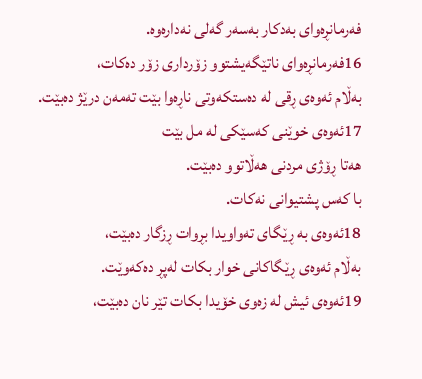فەرمانڕەوای بەدکار بەسەر گەلی نەدارەوە.
16فەرمانڕەوای ناتێگەیشتوو زۆرداری زۆر دەکات،
بەڵام ئەوەی ڕقی لە دەستکەوتی ناڕەوا بێت تەمەن درێژ دەبێت.
17ئەوەی خوێنی کەسێکی لە مل بێت
هەتا ڕۆژی مردنی هەڵاتوو دەبێت.
با کەس پشتیوانی نەکات.
18ئەوەی بە ڕێگای تەواویدا بڕوات ڕزگار دەبێت،
بەڵام ئەوەی ڕێگاکانی خوار بکات لەپڕ دەکەوێت.
19ئەوەی ئیش لە زەوی خۆیدا بکات تێر نان دەبێت،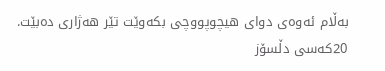بەڵام ئەوەی دوای هیچوپووچی بکەوێت تێر هەژاری دەبێت.
20کەسی دڵسۆز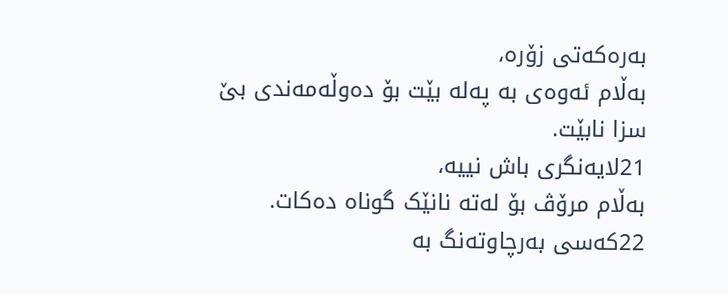بەرەکەتی زۆرە،
بەڵام ئەوەی بە پەلە بێت بۆ دەوڵەمەندی بێ سزا نابێت.
21لایەنگری باش نییە،
بەڵام مرۆڤ بۆ لەتە نانێک گوناه دەکات.
22کەسی بەرچاوتەنگ بە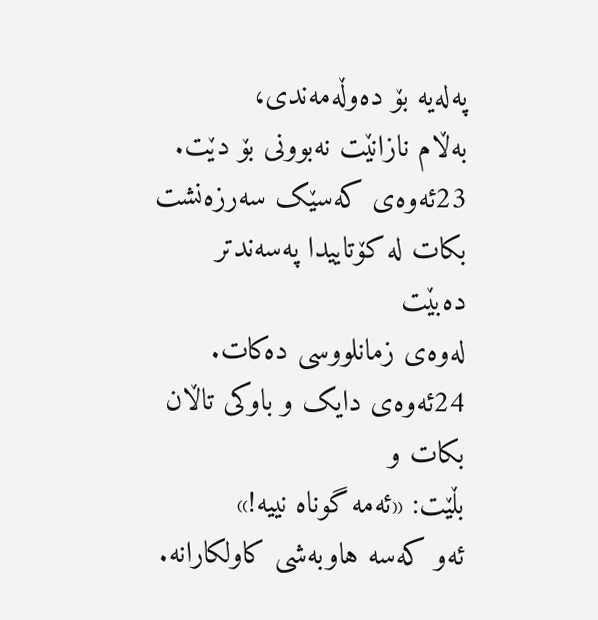پەلەیە بۆ دەوڵەمەندی،
بەڵام نازانێت نەبوونی بۆ دێت.
23ئەوەی کەسێک سەرزەنشت بکات لە کۆتاییدا پەسەندتر دەبێت
لەوەی زمانلووسی دەکات.
24ئەوەی دایک و باوکی تاڵان بکات و
بڵێت: «ئەمە گوناه نییە!»
ئەو کەسە هاوبەشی کاولکارانە.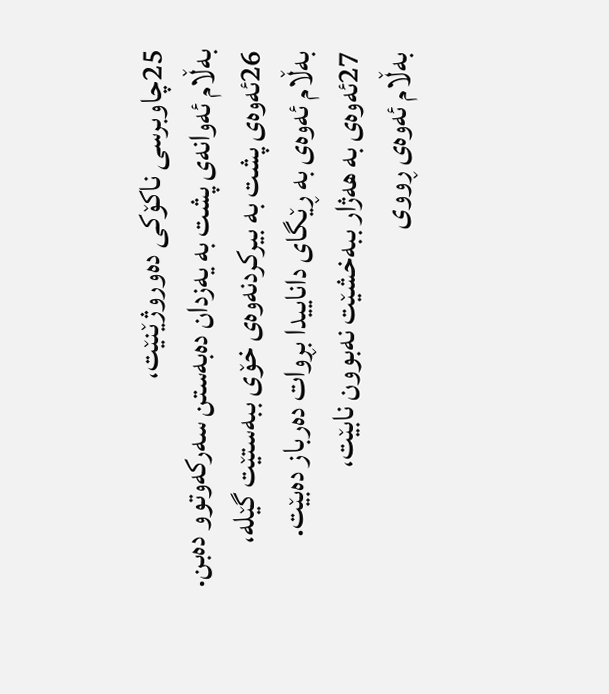25چاوبرسی ناکۆکی دەوروژێنێت،
بەڵام ئەوانەی پشت بە یەزدان دەبەستن سەرکەوتوو دەبن.
26ئەوەی پشت بە بیرکردنەوەی خۆی ببەستێت گێلە،
بەڵام ئەوەی بە ڕێگای داناییدا بڕوات دەرباز دەبێت.
27ئەوەی بە هەژار ببەخشێت نەبوون نابێت،
بەڵام ئەوەی ڕووی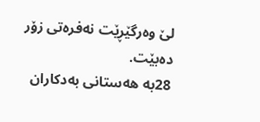لێ وەرگێڕێت نەفرەتی زۆر دەبێت.
28بە هەستانی بەدکاران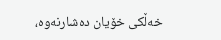خەڵکی خۆیان دەشارنەوە،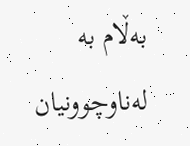بەڵام بە لەناوچوونیان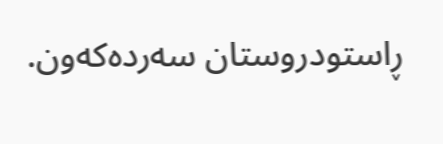ڕاستودروستان سەردەکەون.